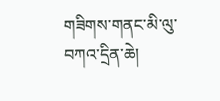གཟིགས་གནང་མི་ལུ་བཀའ་དྲིན་ཆེ།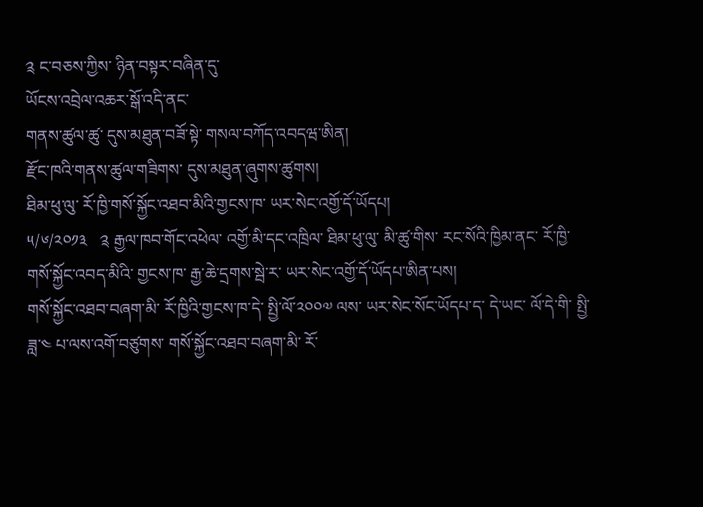༉ ང་བཅས་ཀྱིས་ ཉིན་བསྟར་བཞིན་དུ་
ཡོངས་འབྲེལ་འཆར་སྒོ་འདི་ནང་
གནས་ཚུལ་ཚུ་ དུས་མཐུན་བཟོ་སྟེ་ གསལ་བཀོད་འབདཝ་ཨིན།
རྫོང་ཁའི་གནས་ཚུལ་གཟིགས་ དུས་མཐུན་ཞུགས་ཚུགས།
ཐིམ་ཕུ་ལུ་ རོ་ཁྱི་གསོ་སྐྱོང་འཐབ་མིའི་གྱངས་ཁ་ ཡར་སེང་འགྱོ་དོ་ཡོདཔ།
༥/༦/༢༠༡༣   ༉ རྒྱལ་ཁབ་གོང་འཕེལ་ འགྱོ་མི་དང་འཁྲིལ་ ཐིམ་ཕུ་ལུ་ མི་ཚུ་གིས་ རང་སོའི་ཁྱིམ་ནང་ རོ་ཁྱི་གསོ་སྐྱོང་འབད་མིའི་ གྱངས་ཁ་ རྒྱ་ཆེ་དྲགས་སྦེ་ར་ ཡར་སེང་འགྱོ་དོ་ཡོདཔ་ཨིན་པས།
གསོ་སྐྱོང་འཐབ་བཞག་མི་ རོ་ཁྱིའི་གྱངས་ཁ་དེ་ སྤྱི་ལོ་༢༠༠༧ ལས་ ཡར་སེང་སོང་ཡོདཔ་ད་ དེ་ཡང་ ལོ་དེ་གི་ སྤྱི་ཟླ་༤ པ་ལས་འགོ་བཙུགས་ གསོ་སྐྱོང་འཐབ་བཞག་མི་ རོ་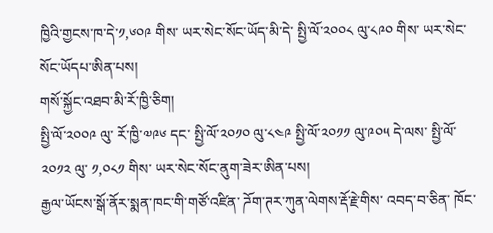ཁྱིའི་གྱངས་ཁ་དེ་༡,༦༠༩ གིས་ ཡར་སེང་སོང་ཡོད་མི་དེ་ སྤྱི་ལོ་༢༠༠༨ ལུ་༨༩༠ གིས་ ཡར་སེང་སོང་ཡོདཔ་ཨིན་པས།
གསོ་སྐྱོང་འཐབ་མི་རོ་ཁྱི་ཅིག།
སྤྱི་ལོ་༢༠༠༩ ལུ་ རོ་ཁྱི་༧༩༦ དང་ སྤྱི་ལོ་༢༠༡༠ ལུ་༨༤༩ སྤྱི་ལོ་༢༠༡༡ ལུ་༩༠༥ དེ་ལས་ སྤྱི་ལོ་༢༠༡༢ ལུ་ ༡,༠༨༡ གིས་ ཡར་སེང་སོང་ནུག་ཟེར་ཨིན་པས།
རྒྱལ་ཡོངས་སྒོ་ནོར་སྨན་ཁང་གི་གཙོ་འཛིན་ ཌོག་ཊར་ཀུན་ལེགས་རྡོ་རྗེ་གིས་ འབད་བ་ཅིན་ ཁོང་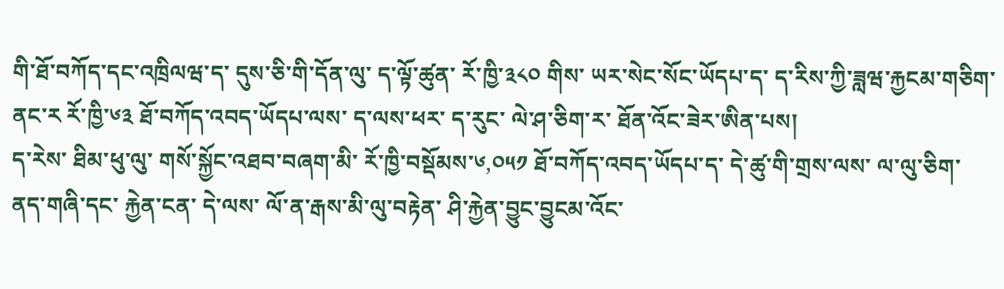གི་ཐོ་བཀོད་དང་འཁྲིལཝ་ད་ དུས་ཅི་གི་དོན་ལུ་ ད་ལྟོ་ཚུན་ རོ་ཁྱི་༣༨༠ གིས་ ཡར་སེང་སོང་ཡོདཔ་ད་ ད་རིས་ཀྱི་ཟླཝ་རྐྱངམ་གཅིག་ནང་ར རོ་ཁྱི་༦༣ ཐོ་བཀོད་འབད་ཡོདཔ་ལས་ ད་ལས་ཕར་ ད་རུང་ ལེ་ཤ་ཅིག་ར་ ཐོན་འོང་ཟེར་ཨིན་པས།
ད་རེས་ ཐིམ་ཕུ་ལུ་ གསོ་སྐྱོང་འཐབ་བཞག་མི་ རོ་ཁྱི་བསྡོམས་༦,༠༥༡ ཐོ་བཀོད་འབད་ཡོདཔ་ད་ དེ་ཚུ་གི་གྲས་ལས་ ལ་ལུ་ཅིག་ ནད་གཞི་དང་ རྐྱེན་ངན་ དེ་ལས་ ལོ་ན་རྒས་མི་ལུ་བརྟེན་ ཤི་རྐྱེན་བྱུང་བྱུངམ་འོང་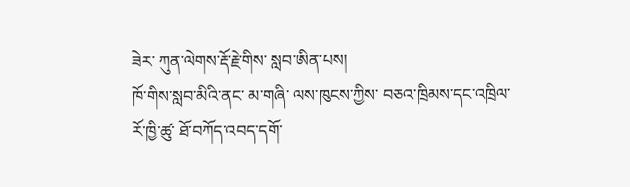ཟེར་ ཀུན་ལེགས་རྡོ་རྗེ་གིས་ སླབ་ཨིན་པས།
ཁོ་གིས་སླབ་མིའི་ནང་ མ་གཞི་ ལས་ཁུངས་ཀྱིས་ བཅའ་ཁྲིམས་དང་འཁྲིལ་ རོ་ཁྱི་ཚུ་ ཐོ་བཀོད་འབད་དགོ་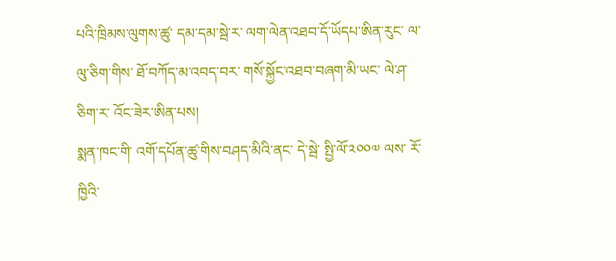པའི་ཁྲིམས་ལུགས་ཚུ་ དམ་དམ་སྦེ་ར་ ལག་ལེན་འཐབ་དོ་ཡོདཔ་ཨིན་རུང་ ལ་ལུ་ཅིག་གིས་ ཐོ་བཀོད་མ་འབད་བར་ གསོ་སྐྱོང་འཐབ་བཞག་མི་ཡང་ ལེ་ཤ་ཅིག་ར་ འོང་ཟེར་ཨིན་པས།
སྨན་ཁང་གི་ འགོ་དཔོན་ཚུ་གིས་བཤད་མིའི་ནང་ དེ་སྦེ་ སྤྱི་ལོ་༢༠༠༧ ལས་ རོ་ཁྱིའི་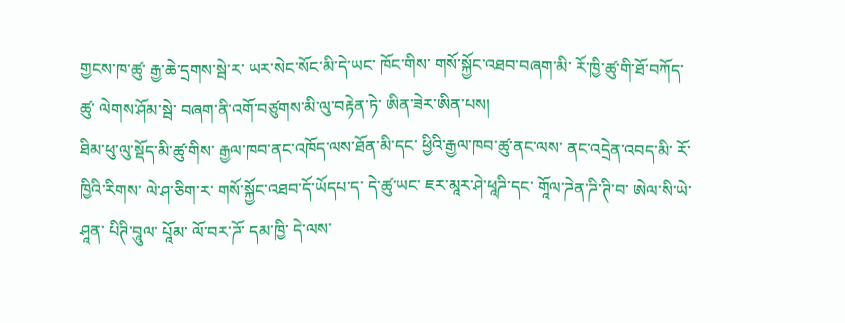གྱངས་ཁ་ཚུ་ རྒྱ་ཆེ་དྲགས་སྦེ་ར་ ཡར་སེང་སོང་མི་དེ་ཡང་ ཁོང་གིས་ གསོ་སྐྱོང་འཐབ་བཞག་མི་ རོ་ཁྱི་ཚུ་གི་ཐོ་བཀོད་ཚུ་ ལེགས་ཤོམ་སྦེ་ བཞག་ནི་འགོ་བཙུགས་མི་ལུ་བརྟེན་ཏེ་ ཨིན་ཟེར་ཨིན་པས།
ཐིམ་ཕུ་ལུ་སྡོད་མི་ཚུ་གིས་ རྒྱལ་ཁབ་ནང་འཁོད་ལས་ཐོན་མི་དང་ ཕྱིའི་རྒྱལ་ཁབ་ཚུ་ནང་ལས་ ནང་འདྲེན་འབད་མི་ རོ་ཁྱིའི་རིགས་ ལེ་ཤ་ཅིག་ར་ གསོ་སྐྱོང་འཐབ་དོ་ཡོདཔ་ད་ དེ་ཚུ་ཡང་ ཇར་མཱར་ཤེ་ཕཱཌི་དང་ གཱོལ་ཌེན་ཌི་ཊི་བ་ ཨེལ་སི་ཡེ་ཤཱན་ པིཊི་བཱུལ་ པཱོམ་ ལོ་བར་ཌོ་ དམ་ཁྱི་ དེ་ལས་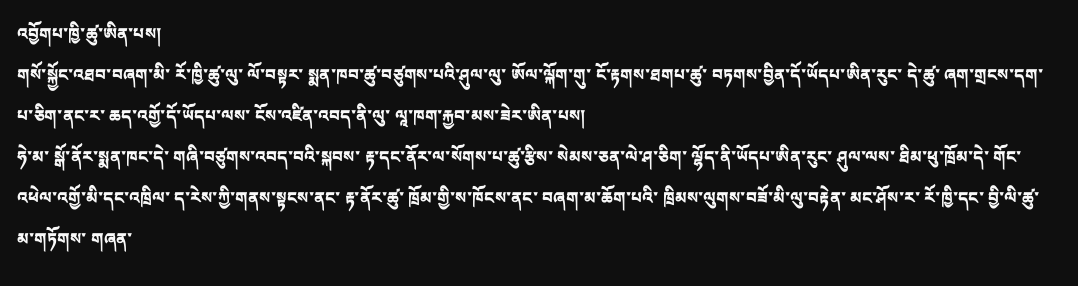འབྱོགཔ་ཁྱི་ཚུ་ཨིན་པས།
གསོ་སྐྱོང་འཐབ་བཞག་མི་ རོ་ཁྱི་ཚུ་ལུ་ ལོ་བསྟར་ སྨན་ཁབ་ཚུ་བཙུགས་པའི་ཤུལ་ལུ་ ཨོལ་ལྐོག་གུ་ ངོ་རྟགས་ཐགཔ་ཚུ་ བཏགས་བྱིན་དོ་ཡོདཔ་ཨིན་རུང་ དེ་ཚུ་ ཞག་གྲངས་དག་པ་ཅིག་ནང་ར་ ཆད་འགྱོ་དོ་ཡོདཔ་ལས་ ངོས་འཛིན་འབད་ནི་ལུ་ ལཱ་ཁག་རྐྱབ་མས་ཟེར་ཨིན་པས།
ཧེ་མ་ སྒོ་ནོར་སྨན་ཁང་དེ་ གཞི་བཙུགས་འབད་བའི་སྐབས་ རྟ་དང་ནོར་ལ་སོགས་པ་ཚུ་རྩིས་ སེམས་ཅན་ལེ་ཤ་ཅིག་ ལྷོད་ནི་ཡོདཔ་ཨིན་རུང་ ཤུལ་ལས་ ཐིམ་ཕུ་ཁྲོམ་དེ་ གོང་འཕེལ་འགྱོ་མི་དང་འཁྲིལ་ ད་རེས་ཀྱི་གནས་སྟངས་ནང་ རྟ་ནོར་ཚུ་ ཁྲོམ་གྱི་ས་ཁོངས་ནང་ བཞག་མ་ཆོག་པའི་ ཁྲིམས་ལུགས་བཟོ་མི་ལུ་བརྟེན་ མང་ཤོས་ར་ རོ་ཁྱི་དང་ བྱི་ལི་ཚུ་མ་གཏོགས་ གཞན་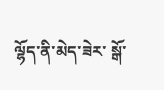ལྷོད་ནི་མེད་ཟེར་ སྒོ་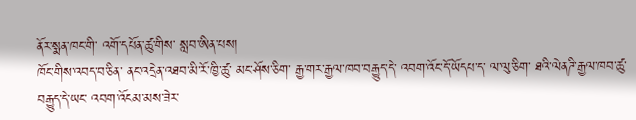ནོར་སྨན་ཁང་གི་ འགོ་དཔོན་ཚུ་གིས་ སླབ་ཨིན་པས།
ཁོང་གིས་འབད་བ་ཅིན་ ནང་འདྲེན་འཐབ་མི་རོ་ཁྱི་ཚུ་ མང་ཤོས་ཅིག་ རྒྱ་གར་རྒྱལ་ཁབ་བརྒྱུད་དེ་ འབག་འོང་དོ་ཡོདཔ་ད་ ལ་ལུ་ཅིག་ ཐའི་ལེནཌི་རྒྱལ་ཁབ་ཚུ་བརྒྱུད་དེ་ཡང་ འབག་འོངམ་མས་ཟེར་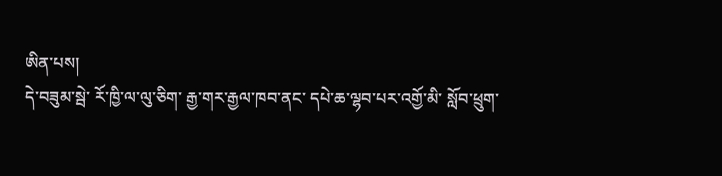ཨིན་པས།
དེ་བཟུམ་སྦེ་ རོ་ཁྱི་ལ་ལུ་ཅིག་ རྒྱ་གར་རྒྱལ་ཁབ་ནང་ དཔེ་ཆ་ལྷབ་པར་འགྱོ་མི་ སློབ་ཕྲུག་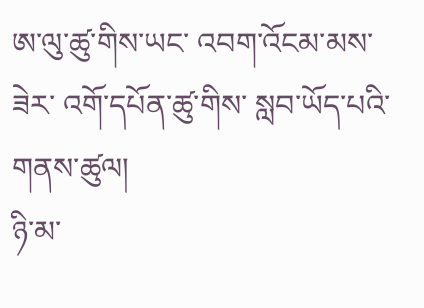ཨ་ལུ་ཚུ་གིས་ཡང་ འབག་འོངམ་མས་ཟེར་ འགོ་དཔོན་ཚུ་གིས་ སླབ་ཡོད་པའི་གནས་ཚུལ།
ཉི་མ་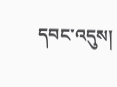དབང་འདུས།